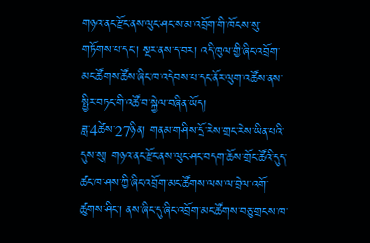གཉའ་ནང་རྫོང་ནས་ལུང་ཤང་ས་མ་འབྲོག་གི་ཁོངས་སུ་གཏོགས་པ་དང་། སྔར་ནས་ད་བར། འདི་ཁུལ་གྱི་ཞིང་འབྲོག་མང་ཚོགས་ཚོས་ཞིང་ཁ་འདེབས་པ་དང་ནོར་ལུག་འཚོས་ནས་སྤྱིར་བཏང་གི་འཚོ་བ་སྐྱེལ་བཞིན་ཡོད།
ཟླ་4ཚེས་27ཉིན། གནམ་གཤིས་དྲོ་རེས་གྲང་རེས་ཡིན་པའི་དུས་སུ། གཉའ་ནང་རྫོང་ནས་ལུང་ཤང་བདག་ཆོས་གྲོང་ཚོའི་དུད་ཚང་ཁ་ཤས་ཀྱི་ཞིང་འབྲོག་མང་ཚོགས་ལས་ལ་བྲེལ་འགོ་ཚུགས་ཤིང་། ནས་ཞིང་དུ་ཞིང་འབྲོག་མང་ཚོགས་བཅུ་གྲངས་ཁ་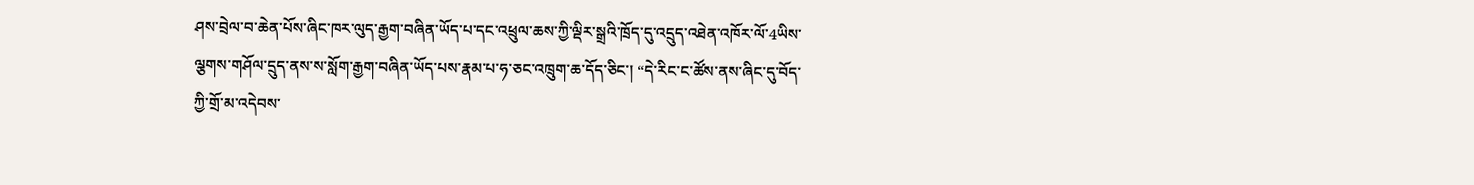ཤས་བྲེལ་བ་ཆེན་པོས་ཞིང་ཁར་ལུད་རྒྱག་བཞིན་ཡོད་པ་དང་འཕྲུལ་ཆས་ཀྱི་ལྡིར་སྒྲའི་ཁྲོད་དུ་འདྲུད་འཐེན་འཁོར་ལོ་4ཡིས་ལྕགས་གཤོལ་དྲུད་ནས་ས་སློག་རྒྱག་བཞིན་ཡོད་པས་རྣམ་པ་ཧ་ཅང་འཁྲུག་ཆ་དོད་ཅིང་། “དེ་རིང་ང་ཚོས་ནས་ཞིང་དུ་བོད་ཀྱི་གྲོ་མ་འདེབས་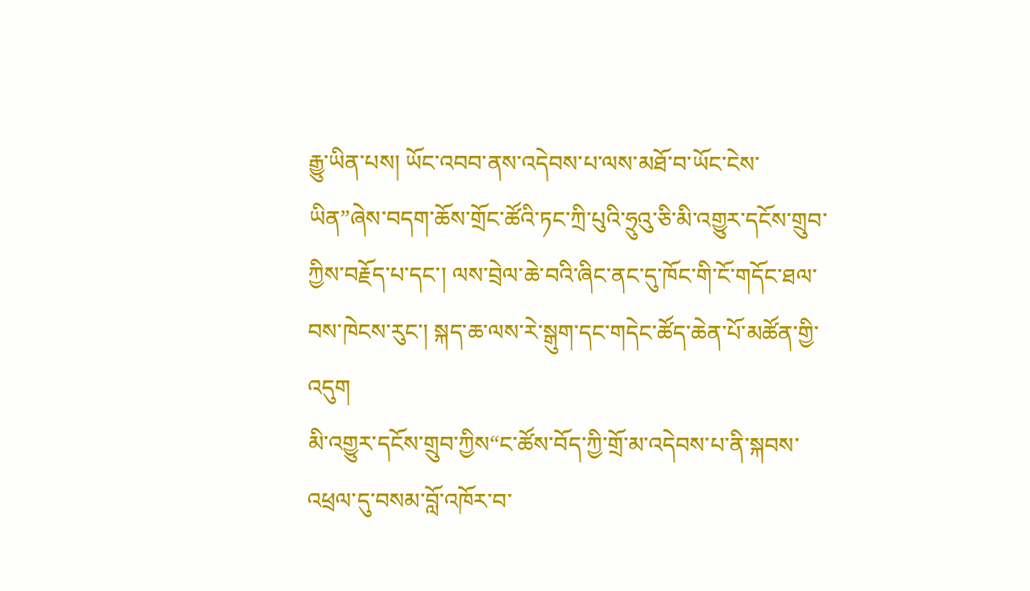རྒྱུ་ཡིན་པས། ཡོང་འབབ་ནས་འདེབས་པ་ལས་མཐོ་བ་ཡོང་ངེས་ཡིན”ཞེས་བདག་ཆོས་གྲོང་ཚོའི་ཏང་ཀྲི་པུའི་ཧྲུའུ་ཅི་མི་འགྱུར་དངོས་གྲུབ་ཀྱིས་བརྗོད་པ་དང་། ལས་བྲེལ་ཆེ་བའི་ཞིང་ནང་དུ་ཁོང་གི་ངོ་གདོང་ཐལ་བས་ཁེངས་རུང་། སྐད་ཆ་ལས་རེ་སྒུག་དང་གདེང་ཚོད་ཆེན་པོ་མཚོན་གྱི་འདུག
མི་འགྱུར་དངོས་གྲུབ་ཀྱིས“ང་ཚོས་བོད་ཀྱི་གྲོ་མ་འདེབས་པ་ནི་སྐབས་འཕྲལ་དུ་བསམ་བློ་འཁོར་བ་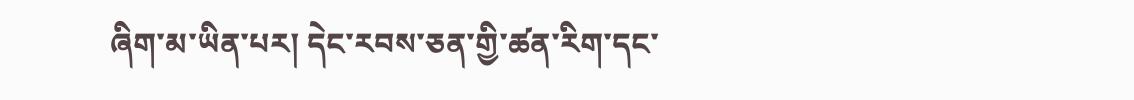ཞིག་མ་ཡིན་པར། དེང་རབས་ཅན་གྱི་ཚན་རིག་དང་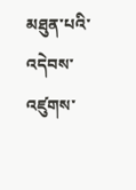མཐུན་པའི་འདེབས་འཛུགས་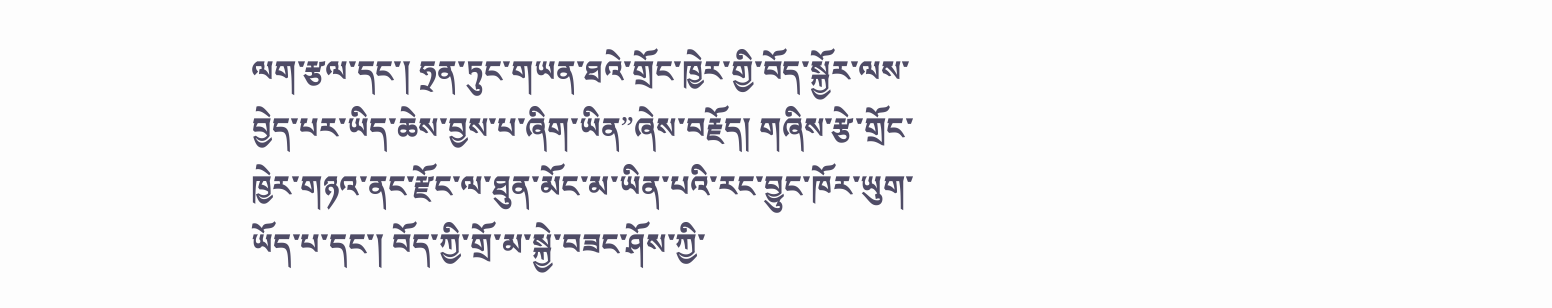ལག་རྩལ་དང་། ཧྲན་ཏུང་གཡན་ཐའེ་གྲོང་ཁྱེར་གྱི་བོད་སྐྱོར་ལས་བྱེད་པར་ཡིད་ཆེས་བྱས་པ་ཞིག་ཡིན”ཞེས་བརྗོད། གཞིས་རྩེ་གྲོང་ཁྱེར་གཉའ་ནང་རྫོང་ལ་ཐུན་མོང་མ་ཡིན་པའི་རང་བྱུང་ཁོར་ཡུག་ཡོད་པ་དང་། བོད་ཀྱི་གྲོ་མ་སྐྱེ་བཟང་ཤོས་ཀྱི་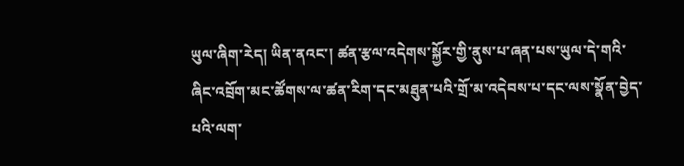ཡུལ་ཞིག་རེད། ཡིན་ནའང་། ཚན་རྩལ་འདེགས་སྐྱོར་གྱི་ནུས་པ་ཞན་པས་ཡུལ་དེ་གའི་ཞིང་འབྲོག་མང་ཚོགས་ལ་ཚན་རིག་དང་མཐུན་པའི་གྲོ་མ་འདེབས་པ་དང་ལས་སྣོན་བྱེད་པའི་ལག་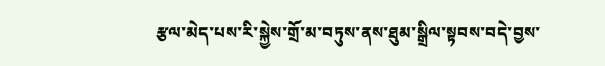རྩལ་མེད་པས་རི་སྐྱེས་གྲོ་མ་བཏུས་ནས་ཐུམ་སྒྲིལ་སྟབས་བདེ་བྱས་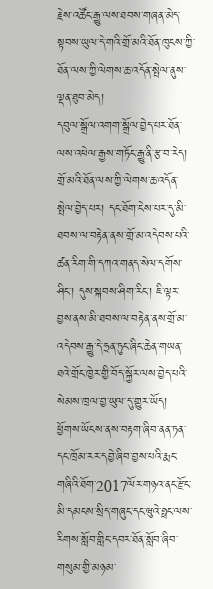རྗེས་འཚོང་རྒྱུ་ལས་ཐབས་གཞན་མེད་སྟབས་ཡུལ་དེ་གའི་གྲོ་མའི་ཐོན་ཁུངས་ཀྱི་ཐོན་ལས་ཀྱི་ལེགས་ཆ་འདོན་སྤེལ་ནུས་ལྡན་ཐུབ་མེད།
དབུལ་སྒྲོལ་འགག་སྒྲོལ་བྱེད་པར་ཐོན་ལས་འཕེལ་རྒྱས་གཏོང་རྒྱུ་ནི་རྩ་བ་རེད། གྲོ་མའི་ཐོན་ལས་ཀྱི་ལེགས་ཆ་འདོན་སྤེལ་བྱེད་པར། དང་ཐོག་ངེས་པར་དུ་མི་ཐབས་ལ་བརྟེན་ནས་གྲོ་མ་འདེབས་པའི་ཚན་རིག་གི་དཀའ་གནད་སེལ་དགོས་ཤིང་། དུས་སྐབས་ཤིག་རིང་། ཇི་ལྟར་བྱས་ནས་མི་ཐབས་ལ་བརྟེན་ནས་གྲོ་མ་འདེབས་རྒྱུ་དེ་ཧྲན་ཏུང་ཞིང་ཆེན་གཡན་ཐའེ་གྲོང་ཁྱེར་གྱི་བོད་སྐྱོར་ལས་བྱེད་པའི་སེམས་ཁྲལ་བྱ་ཡུལ་དུ་གྱུར་ཡོད།
ཕྱོགས་ཡོངས་ནས་བརྟག་ཞིབ་ནན་ཏན་དང་ཁྲོམ་རར་དབྱེ་ཞིབ་བྱས་པའི་རྨང་གཞིའི་ཐོག་2017ལོར་གཉའ་ནང་རྫོང་མི་དམངས་སྲིད་གཞུང་དང་ཝུའེ་ཧྥང་ལས་རིགས་སློབ་གླིང་དབར་ཐོན་སློབ་ཞིབ་གསུམ་གྱི་མཉམ་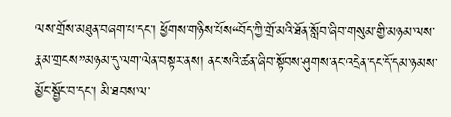ལས་གྲོས་མཐུན་བཞག་པ་དང་། ཕྱོགས་གཉིས་པོས“བོད་ཀྱི་གྲོ་མའི་ཐོན་སློབ་ཞིབ་གསུམ་གྱི་མཉམ་ལས་རྣམ་གྲངས”མཉམ་དུ་ལག་ལེན་བསྟར་ནས། ནང་སའི་ཚན་ཞིབ་སྟོབས་ཤུགས་ནང་འདྲེན་དང་དོ་དམ་ཉམས་མྱོང་སྦྱོང་བ་དང་། མི་ཐབས་ལ་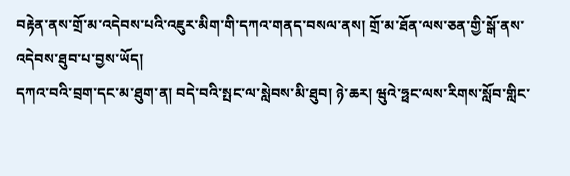བརྟེན་ནས་གྲོ་མ་འདེབས་པའི་འཇུར་མིག་གི་དཀའ་གནད་བསལ་ནས། གྲོ་མ་ཐོན་ལས་ཅན་གྱི་སྒོ་ནས་འདེབས་ཐུབ་པ་བྱས་ཡོད།
དཀའ་བའི་བྲག་དང་མ་ཐུག་ན། བདེ་བའི་སྤང་ལ་སླེབས་མི་ཐུབ། ཉེ་ཆར། ཝུའེ་ཧྥང་ལས་རིགས་སློབ་གླིང་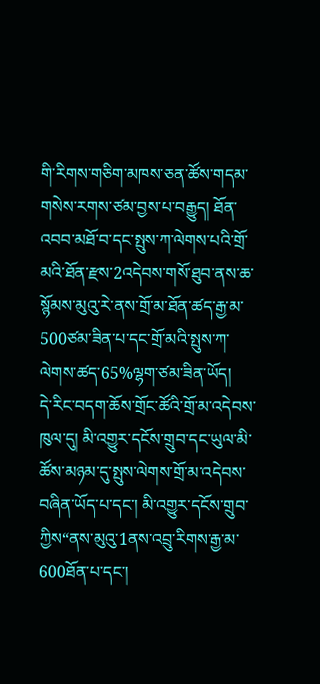གི་རིགས་གཅིག་མཁས་ཅན་ཚོས་གདམ་གསེས་རགས་ཙམ་བྱས་པ་བརྒྱུད། ཐོན་འབབ་མཐོ་བ་དང་སྤུས་ཀ་ལེགས་པའི་གྲོ་མའི་ཐོན་རྫས་2འདེབས་གསོ་ཐུབ་ནས་ཆ་སྙོམས་མུའུ་རེ་ནས་གྲོ་མ་ཐོན་ཚད་རྒྱ་མ་500ཙམ་ཟིན་པ་དང་གྲོ་མའི་སྤུས་ཀ་ལེགས་ཚད་65%ལྷག་ཙམ་ཟིན་ཡོད།
དེ་རིང་བདག་ཆོས་གྲོང་ཚོའི་གྲོ་མ་འདེབས་ཁུལ་དུ། མི་འགྱུར་དངོས་གྲུབ་དང་ཡུལ་མི་ཚོས་མཉམ་དུ་སྤུས་ལེགས་གྲོ་མ་འདེབས་བཞིན་ཡོད་པ་དང་། མི་འགྱུར་དངོས་གྲུབ་ཀྱིས“ནས་མུའུ་1ནས་འབྲུ་རིགས་རྒྱ་མ་600ཐོན་པ་དང་།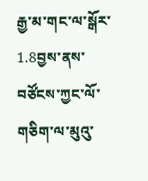རྒྱ་མ་གང་ལ་སྒོར་1.8བྱས་ནས་བཙོངས་ཀྱང་ལོ་གཅིག་ལ་མུའུ་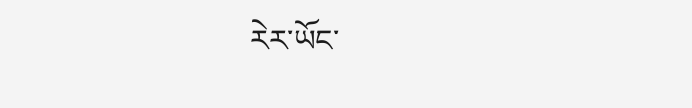རེར་ཡོང་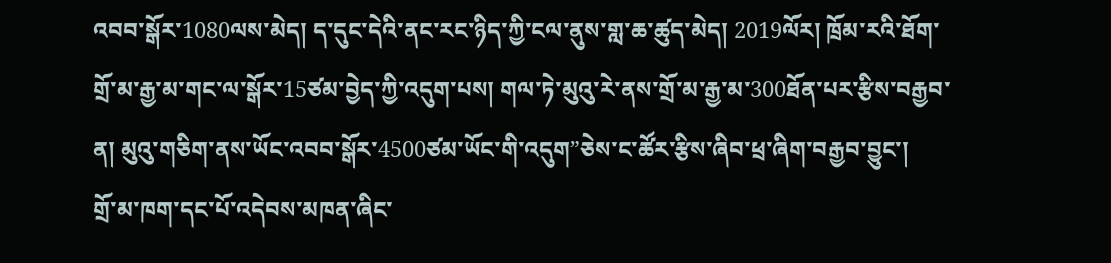འབབ་སྒོར་1080ལས་མེད། ད་དུང་དེའི་ནང་རང་ཉིད་ཀྱི་ངལ་ནུས་གླ་ཆ་ཚུད་མེད། 2019ལོར། ཁྲོམ་རའི་ཐོག་གྲོ་མ་རྒྱ་མ་གང་ལ་སྒོར་15ཙམ་བྱེད་ཀྱི་འདུག་པས། གལ་ཏེ་མུའུ་རེ་ནས་གྲོ་མ་རྒྱ་མ་300ཐོན་པར་རྩིས་བརྒྱབ་ན། མུའུ་གཅིག་ནས་ཡོང་འབབ་སྒོར་4500ཙམ་ཡོང་གི་འདུག”ཅེས་ང་ཚོར་རྩིས་ཞིབ་ཕྲ་ཞིག་བརྒྱབ་བྱུང་།
གྲོ་མ་ཁག་དང་པོ་འདེབས་མཁན་ཞིང་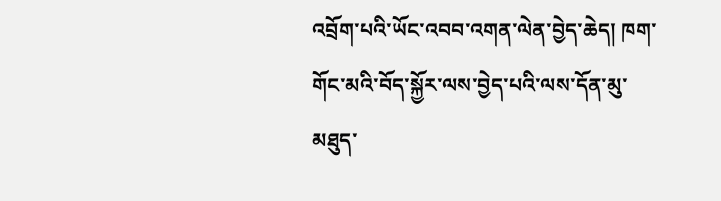འབྲོག་པའི་ཡོང་འབབ་འགན་ལེན་བྱེད་ཆེད། ཁག་གོང་མའི་བོད་སྐྱོར་ལས་བྱེད་པའི་ལས་དོན་མུ་མཐུད་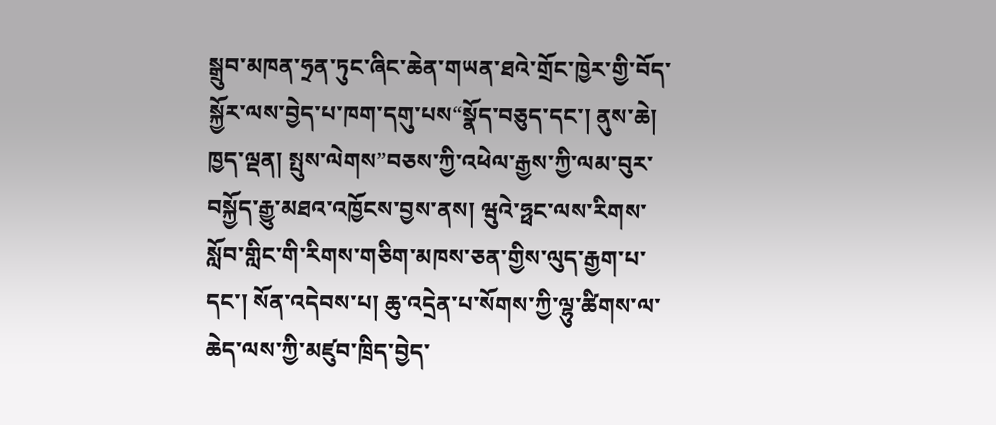སྒྲུབ་མཁན་ཧྲན་ཏུང་ཞིང་ཆེན་གཡན་ཐའེ་གྲོང་ཁྱེར་གྱི་བོད་སྐྱོར་ལས་བྱེད་པ་ཁག་དགུ་པས“སྣོད་བཅུད་དང་། ནུས་ཆེ། ཁྱད་ལྡན། སྤུས་ལེགས”བཅས་ཀྱི་འཕེལ་རྒྱས་ཀྱི་ལམ་བུར་བསྐྱོད་རྒྱུ་མཐའ་འཁྱོངས་བྱས་ནས། ཝུའེ་ཧྥང་ལས་རིགས་སློབ་གླིང་གི་རིགས་གཅིག་མཁས་ཅན་གྱིས་ལུད་རྒྱག་པ་དང་། སོན་འདེབས་པ། ཆུ་འདྲེན་པ་སོགས་ཀྱི་ལྷུ་ཚིགས་ལ་ཆེད་ལས་ཀྱི་མཛུབ་ཁྲིད་བྱེད་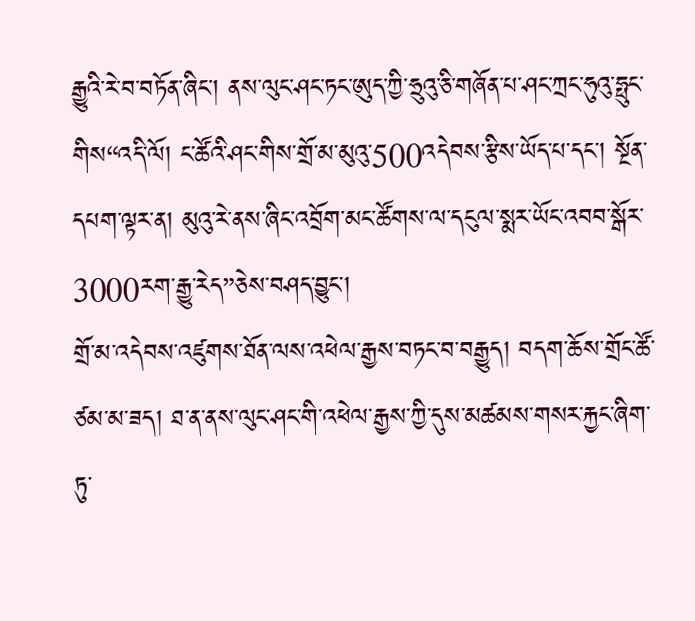རྒྱུའི་རེ་བ་བཏོན་ཞིང་། ནས་ལུང་ཤང་ཏང་ཨུད་ཀྱི་ཧྲུའུ་ཅི་གཞོན་པ་ཤང་ཀྲང་ཧུའུ་ཧྥུང་གིས“འདི་ལོ། ང་ཚོའི་ཤང་གིས་གྲོ་མ་མུའུ་500འདེབས་རྩིས་ཡོད་པ་དང་། སྔོན་དཔག་ལྟར་ན། མུའུ་རེ་ནས་ཞིང་འབྲོག་མང་ཚོགས་ལ་དངུལ་སྨར་ཡོང་འབབ་སྒོར་3000རག་རྒྱུ་རེད”ཅེས་བཤད་བྱུང་།
གྲོ་མ་འདེབས་འཛུགས་ཐོན་ལས་འཕེལ་རྒྱས་བཏང་བ་བརྒྱུད། བདག་ཆོས་གྲོང་ཚོ་ཙམ་མ་ཟད། ཐ་ན་ནས་ལུང་ཤང་གི་འཕེལ་རྒྱས་ཀྱི་དུས་མཚམས་གསར་རྐྱང་ཞིག་ཏུ་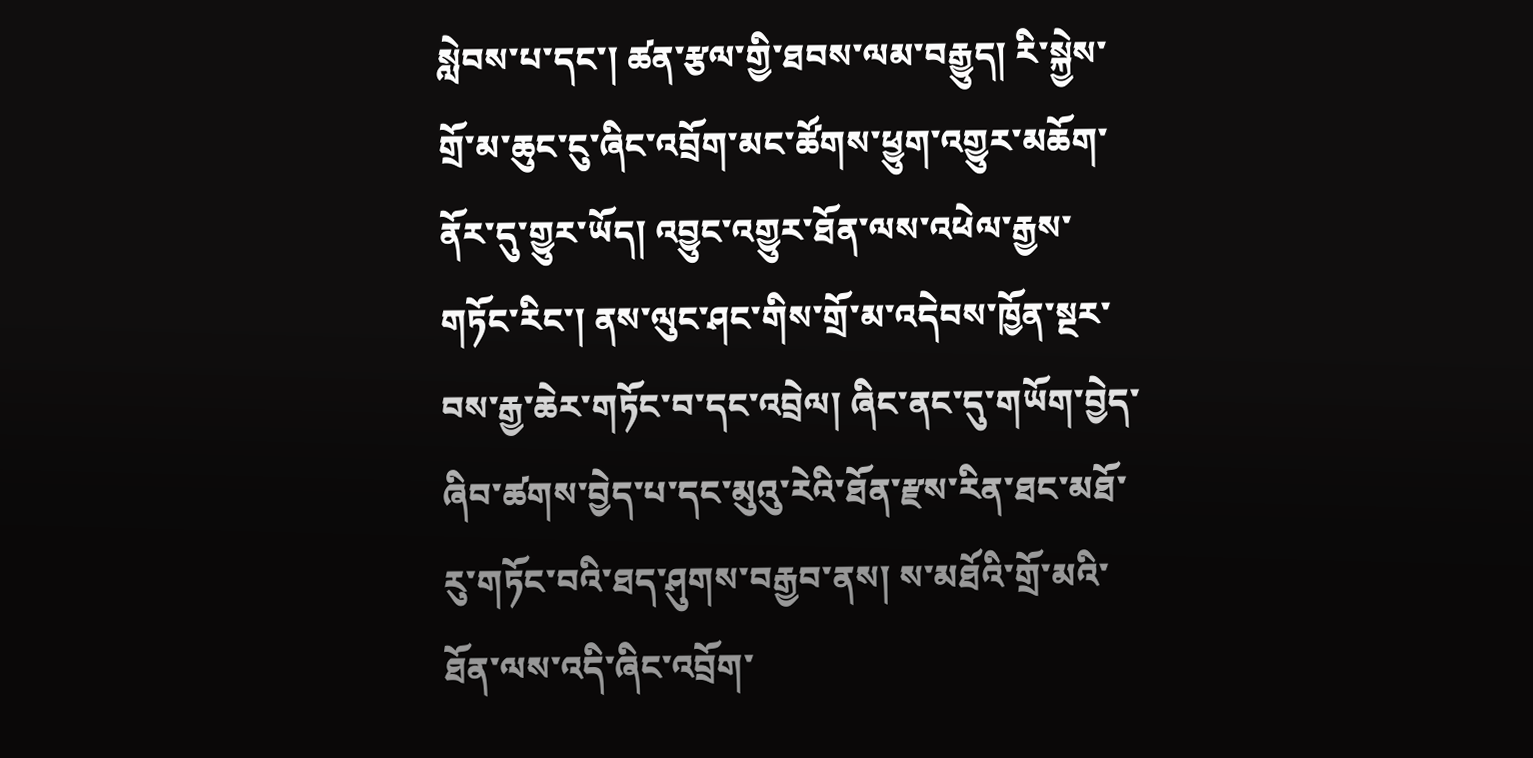སླེབས་པ་དང་། ཚན་རྩལ་གྱི་ཐབས་ལམ་བརྒྱུད། རི་སྐྱེས་གྲོ་མ་ཆུང་ངུ་ཞིང་འབྲོག་མང་ཚོགས་ཕྱུག་འགྱུར་མཆོག་ནོར་དུ་གྱུར་ཡོད། འབྱུང་འགྱུར་ཐོན་ལས་འཕེལ་རྒྱས་གཏོང་རིང་། ནས་ལུང་ཤང་གིས་གྲོ་མ་འདེབས་ཁྱོན་སྔར་བས་རྒྱ་ཆེར་གཏོང་བ་དང་འབྲེལ། ཞིང་ནང་དུ་གཡོག་བྱེད་ཞིབ་ཚགས་བྱེད་པ་དང་མུའུ་རེའི་ཐོན་རྫས་རིན་ཐང་མཐོ་རུ་གཏོང་བའི་ཐད་ཤུགས་བརྒྱབ་ནས། ས་མཐོའི་གྲོ་མའི་ཐོན་ལས་འདི་ཞིང་འབྲོག་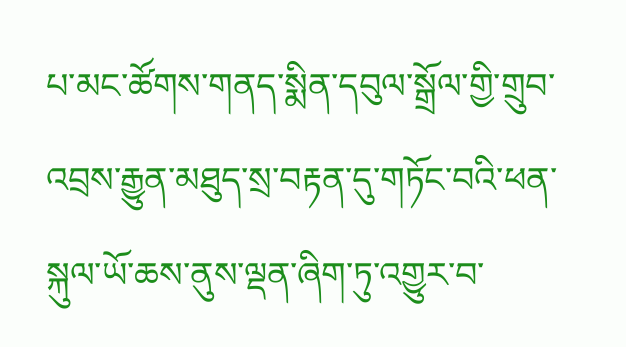པ་མང་ཚོགས་གནད་སྨིན་དབུལ་སྒྲོལ་གྱི་གྲུབ་འབྲས་རྒྱུན་མཐུད་སྲ་བརྟན་དུ་གཏོང་བའི་ཕན་སྐུལ་ཡོ་ཆས་ནུས་ལྡན་ཞིག་ཏུ་འགྱུར་བ་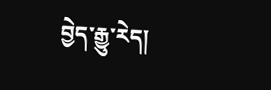བྱེད་རྒྱུ་རེད།